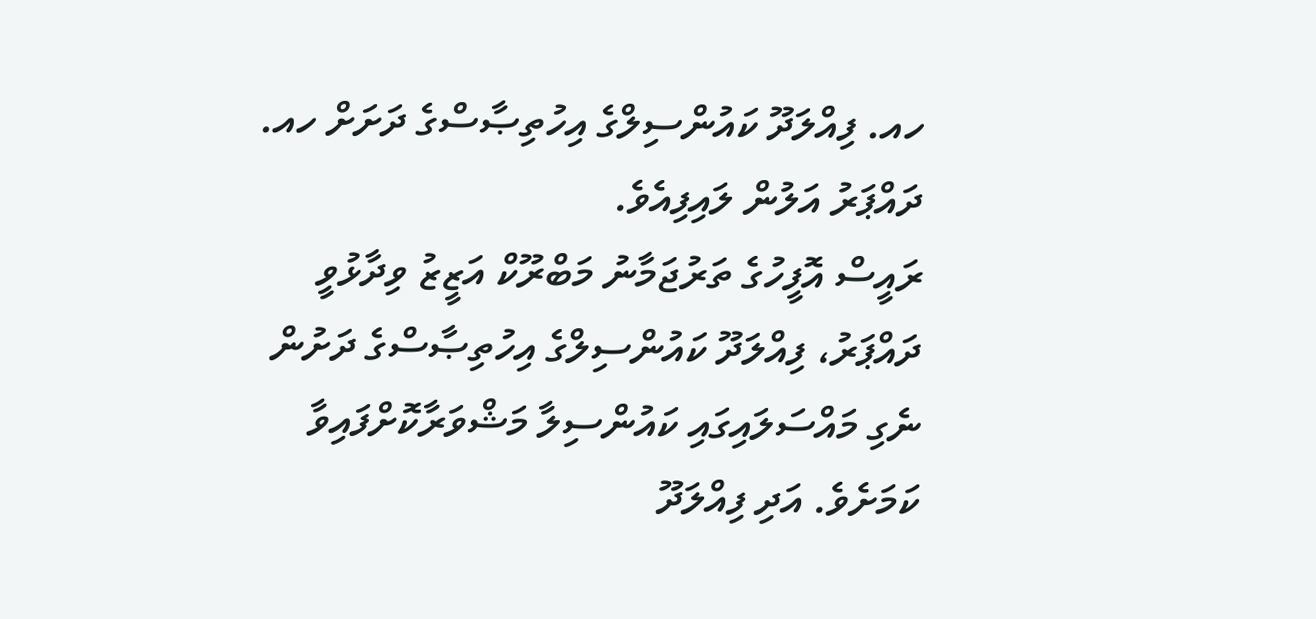ހއ. ފިއްލަދޫ ކައުންސިލްގެ އިހުތިޞާސްގެ ދަށަށް ހއ. ދައްޕަރު އަލުން ލައިފިއެވެ.
ރައީސް އޮފީހުގެ ތަރުޖަމާނު މަބްރޫކް އަޒީޒު ވިދާޅުވީ ދައްޕަރު، ފިއްލަދޫ ކައުންސިލްގެ އިހުތިޞާސްގެ ދަށުން ނެގި މައްސަލައިގައި ކައުންސިލާ މަޝްވަރާކޮށްފައިވާ ކަމަށެވެ. އަދި ފިއްލަދޫ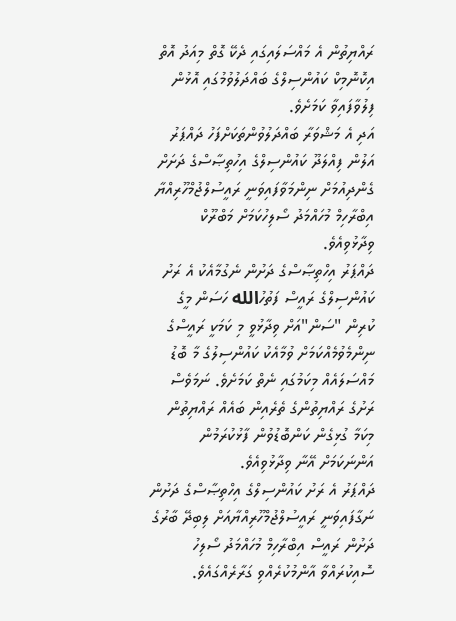ރައްޔިތުން އެ މައްސަލައިގައި ދެކޭ ގޮތް މިއަދު އޮތް އިކޮނޮމިކް ކައުންސިލްގެ ބައްދަލުވުމުގައި އޮޅުން ފިލުވާފައިވާ ކަމަށެވެ.
އަދި އެ މަޝްވަރާ ބައްދަލުވުންތަކަށްފަހު ދައްޕަރު އަލުން ފިއްލަދޫ ކައުންސިލްގެ އިހުތިޞާސްގެ ދަށަށް ގެންދިއުމަށް ނިންމަވާފައިވަނީ ރައީސުލްޖުމްހޫރިއްޔާ އިބްރާހިމް މުހައްމަދު ސޯލިހުކަމަށް މަބްރޫކް ވިދާޅުވިއެވެ.
ދައްޕަރު އިހްތިޞާސްގެ ދަށުން ނެގުމާއެކު އެ ރަށު ކައުންސިލްގެ ރައީސް ފަތުހުالله ހަސަން މީގެ ކުރިން "ސަން"އަށް ވިދާޅުވީ މި ކަމަކީ ރައީސްގެ ނިންމެވުމެއްކަމަށް ވުމާއެކު ކައުންސިލުގެ މާ ބޮޑު މައްސަލައެއް މިކަމުގައި ނެތް ކަމަށެވެ. ނަމަވެސް ރަށުގެ ރައްޔިތުންގެ ތެރެއިން ބައެއް ރައްޔިތުން މިކަމާ ގުޅިގެން ކަންބޮޑުވުން ފާޅުކުރަމުން އަންނަކަމަށް އޭނާ ވިދާޅުވިއެވެ.
ދައްޕަރު އެ ރަށު ކައުންސިލްގެ އިހްތިޞާސްގެ ދަށުން ނަގާފައިވަނީ ރައީސުލްޖުމްހޫރިއްޔާއަށް ލިބިދޭ ބާރުގެ ދަށުން ރައީސް އިބްރާހިމް މުހައްމަދު ސޯލިހު ސޮއިކުރައްވާ އާންމުކުރެއްވި ގަރާރެއްގައެވެ.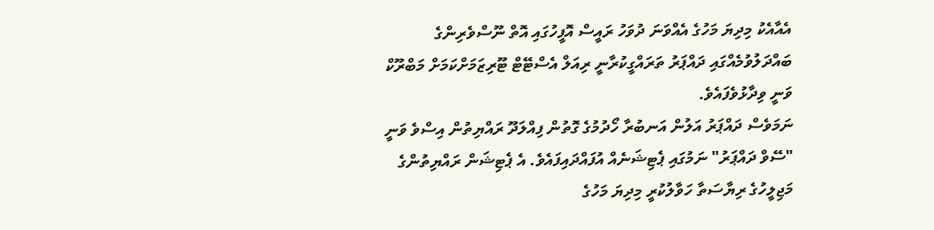އެއާއެކު މިދިޔަ މަހުގެ އެއްވަނަ ދުވަހު ރައީސް އޮފީހުގައި އޮތް ނޫސްވެރިންގެ ބައްދަލުވުމެއްގައި ދައްޕަރު ތަރައްގީކުރާނީ ރިއަލް އެސްޓޭޓް ޓޫރިޒަމަށްކަމަށް މަބްރޫކް ވަނީ ވިދާޅުވެފައެވެ.
ނަމަވެސް ދައްޕަރު އަލުން އަނބުރާ ހޯދުމުގެ ގޮތުން ފިއްލަދޫ ރައްޔިތުން އިސްވެ ވަނީ "ސޭވް ދައްޕަރު" ނަމުގައި ޕެޓިޝަނެއް އުފައްދައިފައެވެ. އެ ޕެޓިޝަން ރައްޔިތުންގެ މަޖިލީހުގެ ރިޔާސަތާ ހަވާލުކުރީ މިދިޔަ މަހުގެ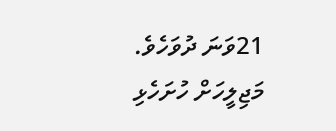21ވަނަ ދުވަހެވެ.
މަޖިލީހަށް ހުށަހެޅި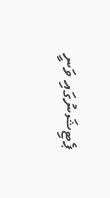ޕެޓިޝަނުގައި ވަނީ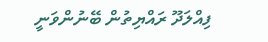ފިއްލަދޫ ރައްޔިތުން ބޭނުންވަނީ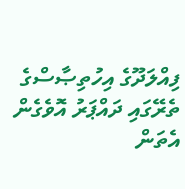ފިއްލަދޫގެ އިހުތިޞާސްގެ ތެރޭގައި ދައްޕަރު އޮވެގެން އެތަން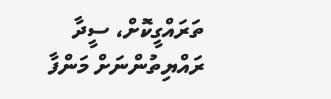ތަރައްގީކޮށް، ސީދާ ރައްޔިތުންނަށް މަންފާ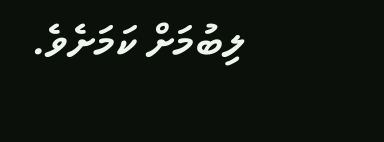ލިބުމަށް ކަމަށެވެ.